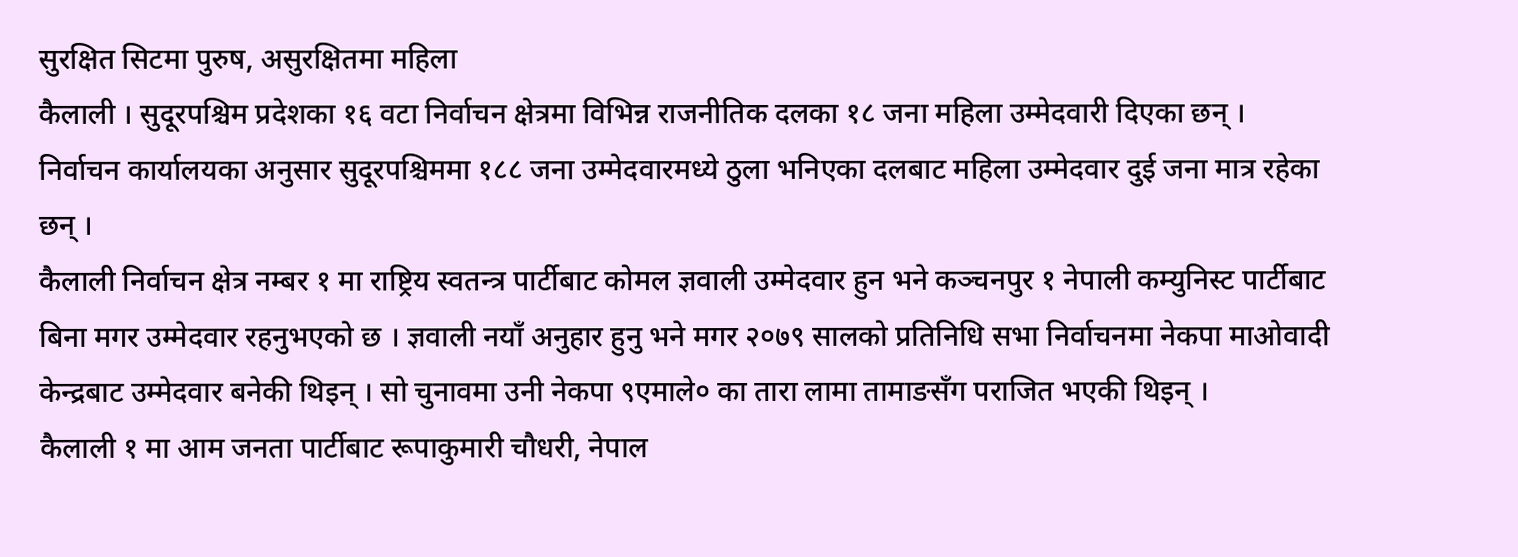सुरक्षित सिटमा पुरुष, असुरक्षितमा महिला
कैलाली । सुदूरपश्चिम प्रदेशका १६ वटा निर्वाचन क्षेत्रमा विभिन्न राजनीतिक दलका १८ जना महिला उम्मेदवारी दिएका छन् । निर्वाचन कार्यालयका अनुसार सुदूरपश्चिममा १८८ जना उम्मेदवारमध्ये ठुला भनिएका दलबाट महिला उम्मेदवार दुई जना मात्र रहेका छन् ।
कैलाली निर्वाचन क्षेत्र नम्बर १ मा राष्ट्रिय स्वतन्त्र पार्टीबाट कोमल ज्ञवाली उम्मेदवार हुन भने कञ्चनपुर १ नेपाली कम्युनिस्ट पार्टीबाट बिना मगर उम्मेदवार रहनुभएको छ । ज्ञवाली नयाँ अनुहार हुनु भने मगर २०७९ सालको प्रतिनिधि सभा निर्वाचनमा नेकपा माओवादी केन्द्रबाट उम्मेदवार बनेकी थिइन् । सो चुनावमा उनी नेकपा ९एमाले० का तारा लामा तामाङसँग पराजित भएकी थिइन् ।
कैलाली १ मा आम जनता पार्टीबाट रूपाकुमारी चौधरी, नेपाल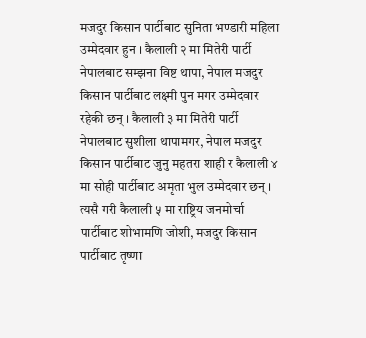मजदुर किसान पार्टीबाट सुनिता भण्डारी महिला उम्मेदवार हुन । कैलाली २ मा मितेरी पार्टी नेपालबाट सम्झना विष्ट थापा, नेपाल मजदुर किसान पार्टीबाट लक्ष्मी पुन मगर उम्मेदवार रहेकी छन् । कैलाली ३ मा मितेरी पार्टी नेपालबाट सुशीला थापामगर, नेपाल मजदुर किसान पार्टीबाट जुनु महतरा शाही र कैलाली ४ मा सोही पार्टीबाट अमृता भुल उम्मेदवार छन् ।
त्यसै गरी कैलाली ५ मा राष्ट्रिय जनमोर्चा पार्टीबाट शोभामणि जोशी, मजदुर किसान पार्टीबाट तृष्णा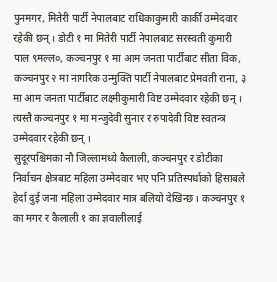पुनमगर, मितेरी पार्टी नेपालबाट राधिकाकुमारी कार्की उम्मेदवार रहेकी छन् । डोटी १ मा मितेरी पार्टी नेपालबाट सरस्वती कुमारी पाल ९मल्ल०, कञ्चनपुर १ मा आम जनता पार्टीबाट सीता विक, कञ्चनपुर २ मा नागरिक उन्मुक्ति पार्टी नेपालबाट प्रेमवती राना, ३ मा आम जनता पार्टीबाट लक्ष्मीकुमारी विष्ट उम्मेदवार रहेकी छन् । त्यस्तै कञ्चनपुर १ मा मन्जुदेवी सुनार र रुपादेवी विष्ट स्वतन्त्र उम्मेदवार रहेकी छन् ।
सुदूरपश्चिमका नौ जिल्लामध्ये कैलाली, कञ्चनपुर र डोटीका निर्वाचन क्षेत्रबाट महिला उम्मेदवार भए पनि प्रतिस्पर्धाको हिसाबले हेर्दा दुई जना महिला उम्मेदवार मात्र बलियो देखिन्छ । कञ्चनपुर १ का मगर र कैलाली १ का ज्ञवालीलाई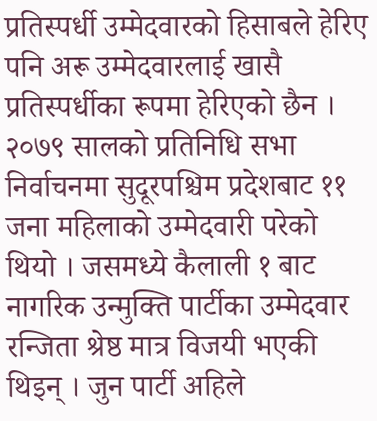प्रतिस्पर्धी उम्मेदवारको हिसाबले हेरिए पनि अरू उम्मेदवारलाई खासै प्रतिस्पर्धीका रूपमा हेरिएको छैन ।
२०७९ सालको प्रतिनिधि सभा निर्वाचनमा सुदूरपश्चिम प्रदेशबाट ११ जना महिलाको उम्मेदवारी परेको थियो । जसमध्ये कैलाली १ बाट नागरिक उन्मुक्ति पार्टीका उम्मेदवार रन्जिता श्रेष्ठ मात्र विजयी भएकी थिइन् । जुन पार्टी अहिले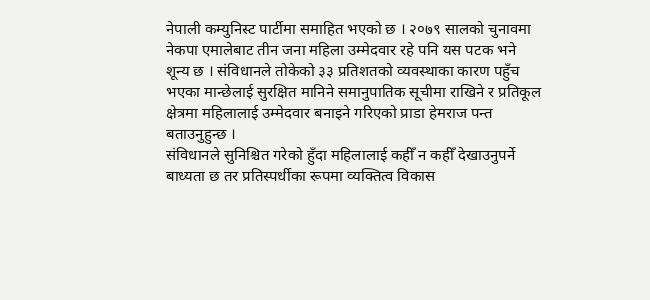नेपाली कम्युनिस्ट पार्टीमा समाहित भएको छ । २०७९ सालको चुनावमा नेकपा एमालेबाट तीन जना महिला उम्मेदवार रहे पनि यस पटक भने शून्य छ । संविधानले तोकेको ३३ प्रतिशतको व्यवस्थाका कारण पहुँच भएका मान्छेलाई सुरक्षित मानिने समानुपातिक सूचीमा राखिने र प्रतिकूल क्षेत्रमा महिलालाई उम्मेदवार बनाइने गरिएको प्राडा हेमराज पन्त बताउनुहुन्छ ।
संविधानले सुनिश्चित गरेको हुँदा महिलालाई कहीँ न कहीँ देखाउनुपर्ने बाध्यता छ तर प्रतिस्पर्धीका रूपमा व्यक्तित्व विकास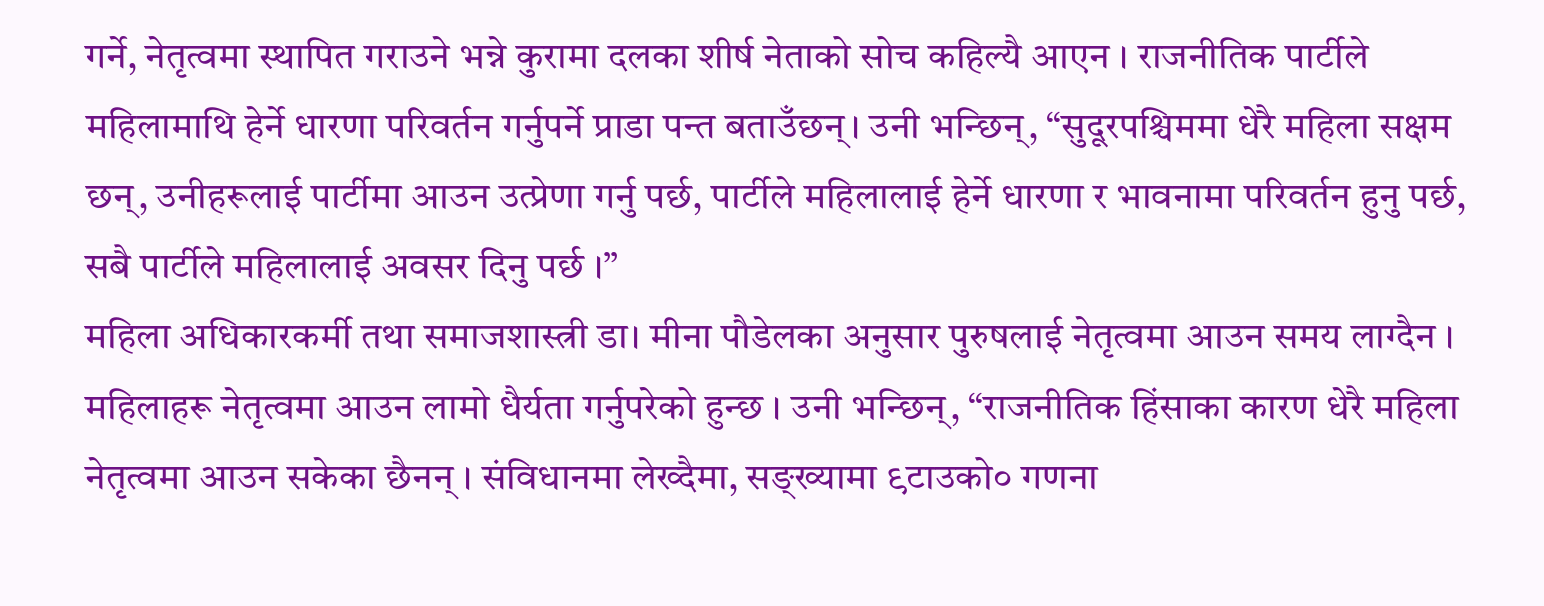गर्ने, नेतृत्वमा स्थापित गराउने भन्ने कुरामा दलका शीर्ष नेताको सोच कहिल्यै आएन । राजनीतिक पार्टीले महिलामाथि हेर्ने धारणा परिवर्तन गर्नुपर्ने प्राडा पन्त बताउँछन्। उनी भन्छिन्, “सुदूरपश्चिममा धेरै महिला सक्षम छन्, उनीहरूलाई पार्टीमा आउन उत्प्रेणा गर्नु पर्छ, पार्टीले महिलालाई हेर्ने धारणा र भावनामा परिवर्तन हुनु पर्छ, सबै पार्टीले महिलालाई अवसर दिनु पर्छ ।”
महिला अधिकारकर्मी तथा समाजशास्त्री डा। मीना पौडेलका अनुसार पुरुषलाई नेतृत्वमा आउन समय लाग्दैन । महिलाहरू नेतृत्वमा आउन लामो धैर्यता गर्नुपरेको हुन्छ । उनी भन्छिन्, “राजनीतिक हिंसाका कारण धेरै महिला नेतृत्वमा आउन सकेका छैनन् । संविधानमा लेख्दैमा, सङ्ख्यामा ९टाउको० गणना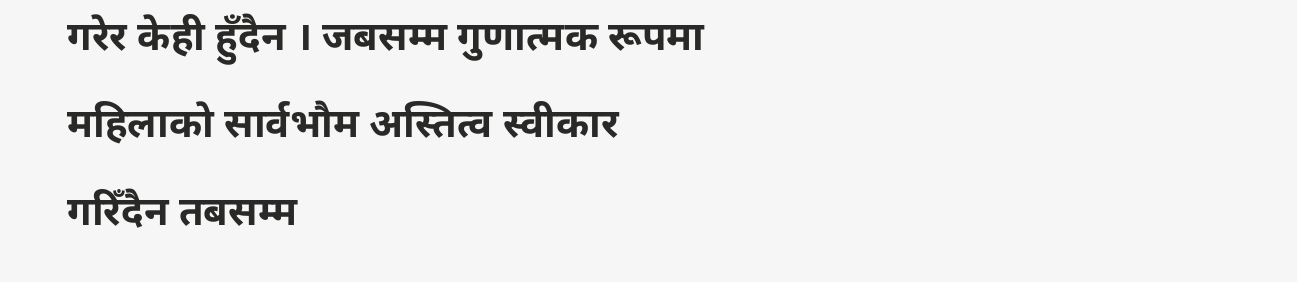गरेर केही हुँदैन । जबसम्म गुणात्मक रूपमा महिलाको सार्वभौम अस्तित्व स्वीकार गरिँदैन तबसम्म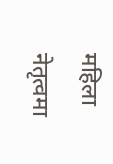महिला नेतृत्वमा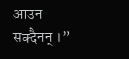आउन सक्दैनन् ।”